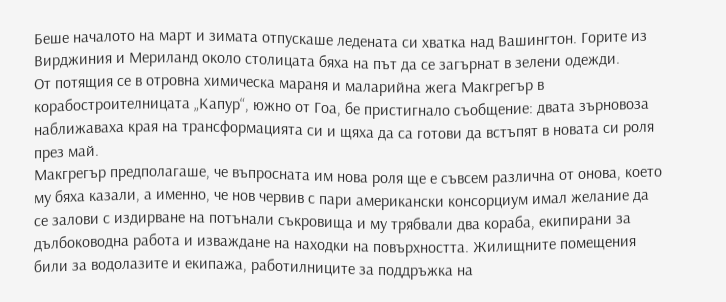Беше началото на март и зимата отпускаше ледената си хватка над Вашингтон. Горите из Вирджиния и Мериланд около столицата бяха на път да се загърнат в зелени одежди.
От потящия се в отровна химическа мараня и маларийна жега Макгрегър в корабостроителницата „Капур“, южно от Гоа, бе пристигнало съобщение: двата зърновоза наближаваха края на трансформацията си и щяха да са готови да встъпят в новата си роля през май.
Макгрегър предполагаше, че въпросната им нова роля ще е съвсем различна от онова, което му бяха казали, а именно, че нов червив с пари американски консорциум имал желание да се залови с издирване на потънали съкровища и му трябвали два кораба, екипирани за дълбоководна работа и изваждане на находки на повърхността. Жилищните помещения били за водолазите и екипажа, работилниците за поддръжка на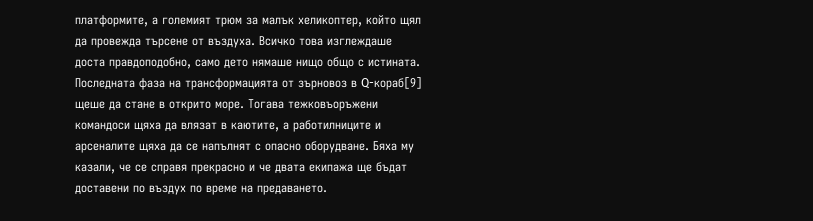платформите, а големият трюм за малък хеликоптер, който щял да провежда търсене от въздуха. Всичко това изглеждаше доста правдоподобно, само дето нямаше нищо общо с истината.
Последната фаза на трансформацията от зърновоз в Q-кораб[9] щеше да стане в открито море. Тогава тежковъоръжени командоси щяха да влязат в каютите, а работилниците и арсеналите щяха да се напълнят с опасно оборудване. Бяха му казали, че се справя прекрасно и че двата екипажа ще бъдат доставени по въздух по време на предаването.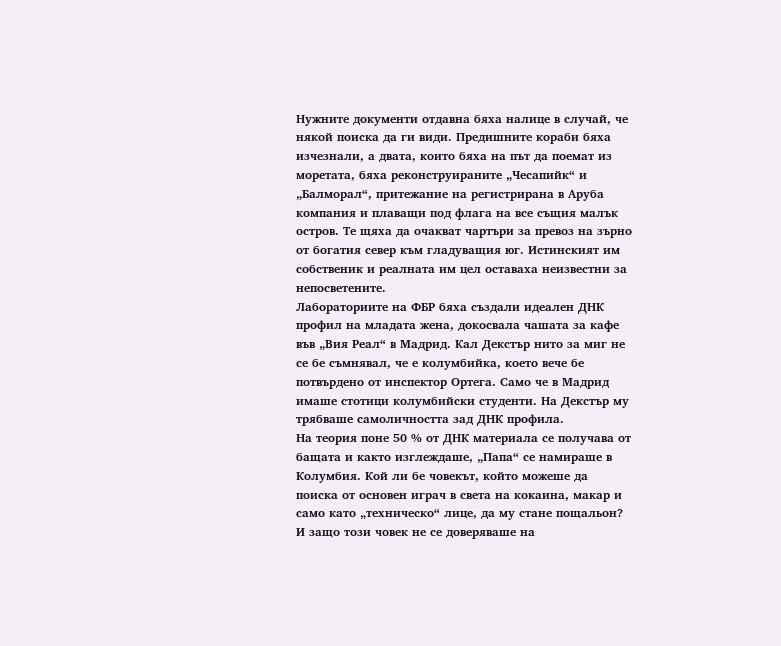Нужните документи отдавна бяха налице в случай, че някой поиска да ги види. Предишните кораби бяха изчезнали, а двата, които бяха на път да поемат из моретата, бяха реконструираните „Чесапийк“ и „Балморал“, притежание на регистрирана в Аруба компания и плаващи под флага на все същия малък остров. Те щяха да очакват чартъри за превоз на зърно от богатия север към гладуващия юг. Истинският им собственик и реалната им цел оставаха неизвестни за непосветените.
Лабораториите на ФБР бяха създали идеален ДНК профил на младата жена, докосвала чашата за кафе във „Вия Реал“ в Мадрид. Кал Декстър нито за миг не се бе съмнявал, че е колумбийка, което вече бе потвърдено от инспектор Ортега. Само че в Мадрид имаше стотици колумбийски студенти. На Декстър му трябваше самоличността зад ДНК профила.
На теория поне 50 % от ДНК материала се получава от бащата и както изглеждаше, „Папа“ се намираше в Колумбия. Кой ли бе човекът, който можеше да поиска от основен играч в света на кокаина, макар и само като „техническо“ лице, да му стане пощальон? И защо този човек не се доверяваше на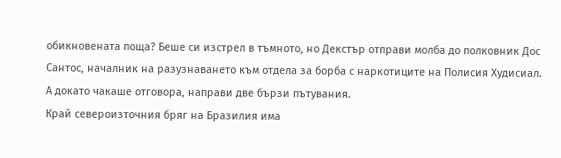обикновената поща? Беше си изстрел в тъмното, но Декстър отправи молба до полковник Дос Сантос, началник на разузнаването към отдела за борба с наркотиците на Полисия Худисиал. А докато чакаше отговора, направи две бързи пътувания.
Край североизточния бряг на Бразилия има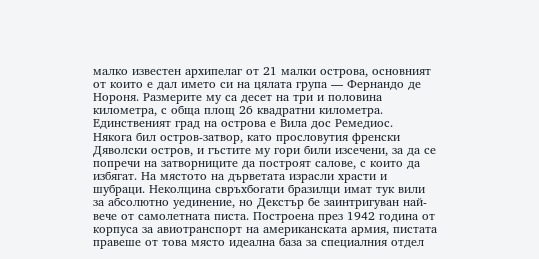малко известен архипелаг от 21 малки острова, основният от които е дал името си на цялата група — Фернандо де Нороня. Размерите му са десет на три и половина километра, с обща площ 26 квадратни километра. Единственият град на острова е Вила дос Ремедиос.
Някога бил остров-затвор, като прословутия френски Дяволски остров, и гъстите му гори били изсечени, за да се попречи на затворниците да построят салове, с които да избягат. На мястото на дърветата израсли храсти и шубраци. Неколцина свръхбогати бразилци имат тук вили за абсолютно уединение, но Декстър бе заинтригуван най-вече от самолетната писта. Построена през 1942 година от корпуса за авиотранспорт на американската армия, пистата правеше от това място идеална база за специалния отдел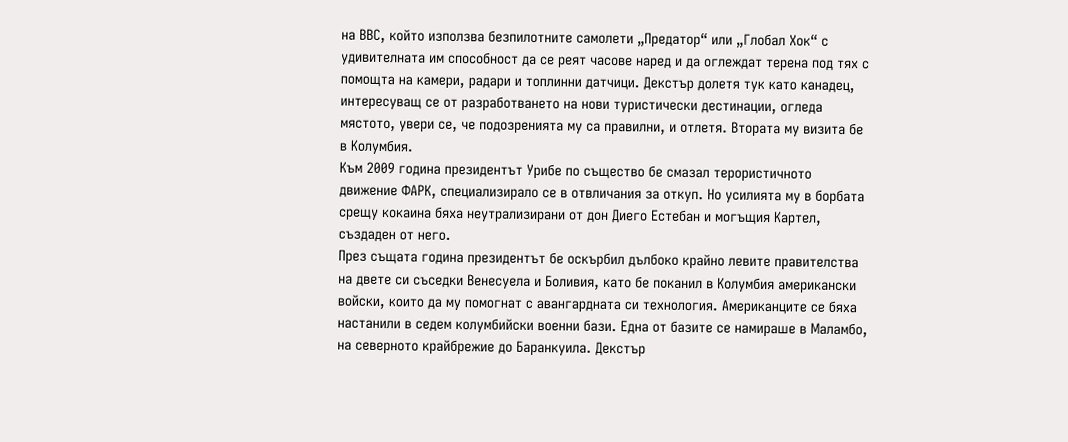на ВВС, който използва безпилотните самолети „Предатор“ или „Глобал Хок“ с удивителната им способност да се реят часове наред и да оглеждат терена под тях с помощта на камери, радари и топлинни датчици. Декстър долетя тук като канадец, интересуващ се от разработването на нови туристически дестинации, огледа мястото, увери се, че подозренията му са правилни, и отлетя. Втората му визита бе в Колумбия.
Към 2009 година президентът Урибе по същество бе смазал терористичното движение ФАРК, специализирало се в отвличания за откуп. Но усилията му в борбата срещу кокаина бяха неутрализирани от дон Диего Естебан и могъщия Картел, създаден от него.
През същата година президентът бе оскърбил дълбоко крайно левите правителства на двете си съседки Венесуела и Боливия, като бе поканил в Колумбия американски войски, които да му помогнат с авангардната си технология. Американците се бяха настанили в седем колумбийски военни бази. Една от базите се намираше в Маламбо, на северното крайбрежие до Баранкуила. Декстър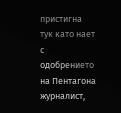пристигна тук като нает с одобрението на Пентагона журналист,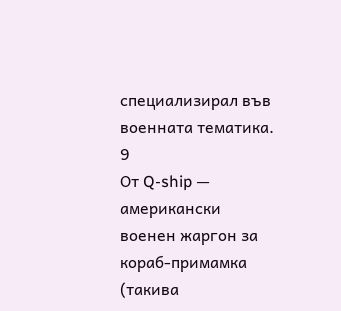специализирал във военната тематика.
9
От Q-ship — американски военен жаргон за кораб-примамка (такива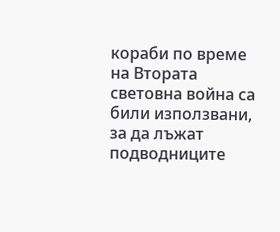кораби по време на Втората световна война са били използвани, за да лъжат подводниците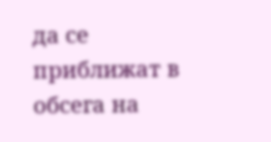да се приближат в обсега на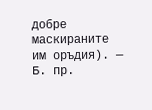добре маскираните им оръдия). — Б. пр.